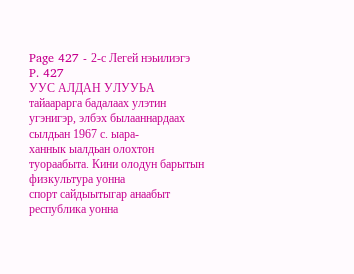Page 427 - 2-с Легей нэьилиэгэ
P. 427
УУС АЛДАН УЛУУЬА
тайаарарга бадалаах улэтин угэнигэр, элбэх былааннардаах сылдьан 1967 с. ыара-
ханнык ыалдьан олохтон туораабыта. Кини олодун барытын физкультура уонна
спорт сайдыытыгар анаабыт республика уонна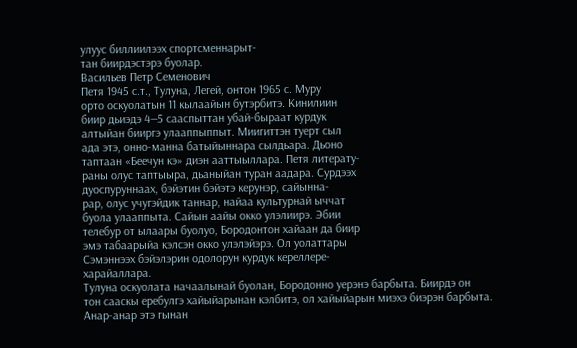улуус биллиилээх спортсменнарыт-
тан биирдэстэрэ буолар.
Васильев Петр Семенович
Петя 1945 с.т., Тулуна, Легей, онтон 1965 с. Муру
орто оскуолатын 11 кылаайын бутэрбитэ. Кинилиин
биир дьиэдэ 4—5 сааспыттан убай-быраат курдук
алтыйан бииргэ улааппыппыт. Миигиттэн туерт сыл
ада этэ, онно-манна батыйыннара сылдьара. Дьоно
таптаан «Беечун кэ» диэн ааттыыллара. Петя литерату-
раны олус таптыыра, дьаныйан туран аадара. Сурдээх
дуоспуруннаах, бэйэтин бэйэтэ керунэр, сайынна-
рар, олус учугэйдик таннар, найаа культурнай ыччат
буола улааппыта. Сайын аайы окко улэлиирэ. Эбии
телебур от ылаары буолуо, Бородонтон хайаан да биир
эмэ табаарыйа кэлсэн окко улэлэйэрэ. Ол уолаттары
Сэмэннээх бэйэлэрин одолорун курдук кереллере-
харайаллара.
Тулуна оскуолата начаалынай буолан, Бородонно уерэнэ барбыта. Биирдэ он
тон сааскы еребулгэ хайыйарынан кэлбитэ, ол хайыйарын миэхэ биэрэн барбыта.
Анар-анар этэ гынан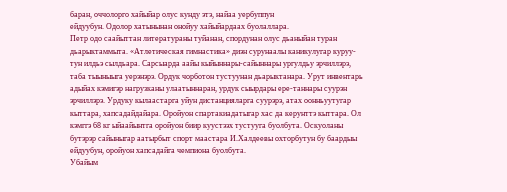баран, оччолорго хайыйар олус кунду этэ, найаа уербуппун
ейдуубун. Одолор хатынынан онойуу хайыйардаах буолаллара.
Петр одо саайыттан литератураны туйанан, спордунан олус дьаныйан туран
дьарыктаммыта. «Атлетическая гимнастика» диэн сурунаалы каникулугар куруу-
тун илдьэ сылдьара. Сарсыарда аайы кыйыннары-сайыннары ургулдьу эрчиллэрэ,
таба тыыныыга уерэнэрэ. Ордук чорботон тустуунан дьарыктанара. Урут инвентарь
адыйах кэмигэр нагрузканы улаатыннаран, урдук сыырдары ере-таннары суурэн
эрчиллэрэ. Урдуку кылаастарга уйун дистанцияларга суурэрэ, атах оонньуутугар
кыттара, хапсадайдайара. Оройуон спартакиадатыгар хас да керунттэ кыттара. Ол
кэмггэ 68 кг ыйаайынтга оройуон биир куустээх тустууга буолбута. Оскуоланы
бутэрэр сайыныгар аатырбыт спорт маастара И.Халдеевы охторбутун бу баардыы
ейдуубун, оройуон хапсадайга чемпиона буолбута.
Убайым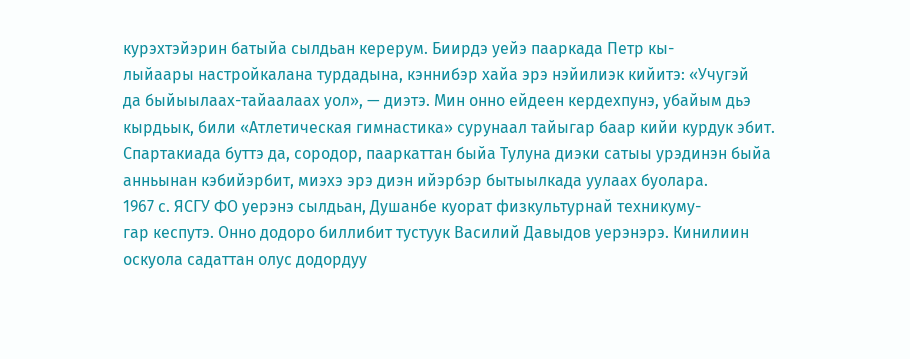курэхтэйэрин батыйа сылдьан керерум. Биирдэ уейэ пааркада Петр кы-
лыйаары настройкалана турдадына, кэннибэр хайа эрэ нэйилиэк кийитэ: «Учугэй
да быйыылаах-тайаалаах уол», — диэтэ. Мин онно ейдеен кердехпунэ, убайым дьэ
кырдьык, били «Атлетическая гимнастика» сурунаал тайыгар баар кийи курдук эбит.
Спартакиада буттэ да, сородор, пааркаттан быйа Тулуна диэки сатыы урэдинэн быйа
анньынан кэбийэрбит, миэхэ эрэ диэн ийэрбэр бытыылкада уулаах буолара.
1967 с. ЯСГУ ФО уерэнэ сылдьан, Душанбе куорат физкультурнай техникуму-
гар кеспутэ. Онно додоро биллибит тустуук Василий Давыдов уерэнэрэ. Кинилиин
оскуола садаттан олус додордуу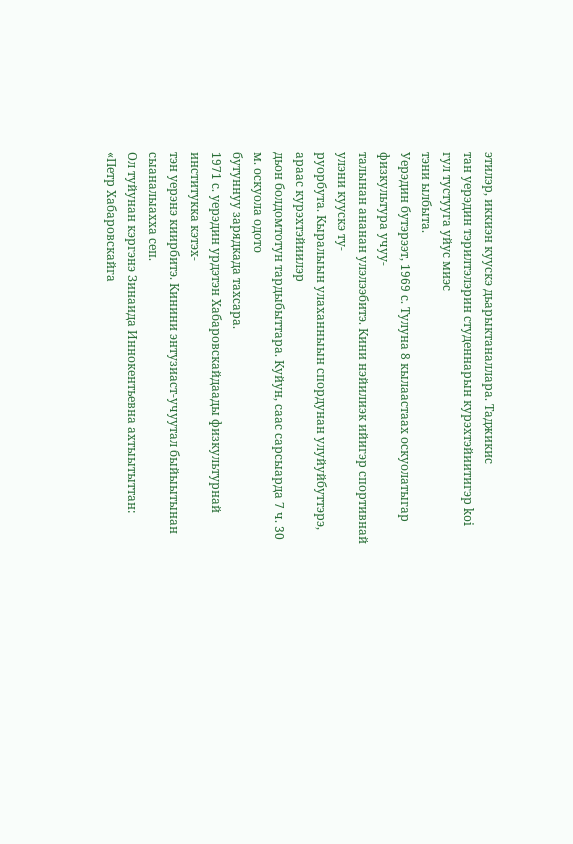этилэр, иккиэн куускэ дьарыктаналлара. Таджикис
тан уерэдин тэрилтэлэрин студеннарын курэхтэйиитигэр koi гул тустууга уйус миэс
тэни ылбыта.
Уерэдин бутэрээт, 1969 с. Тулуна 8 кылаастаах оскуолатыгар физкультура учуу-
талынан ананан улэлээбитэ. Кини нэйилиэк ийигэр спортивнай улэни куускэ ту-
руорбута. Кыралыын улаханныын спордунан улуйуйбуттэрэ, араас курэхтэйиилэр
дьон болдомтотун тардыбыттара. Куйун, саас сарсыарда 7 ч. 30 м. оскуола одото
бутуннуу зарядкада тахсара.
1971 с. уерэдин урдэтэн Хабаровскайдаады физкультурнай институкка кэтэх-
тэн уерэнэ киирбитэ. Кинини энтузиаст-учуутал быйыытынан сыаналыахха сеп.
Ол туйунан кэргэнэ Зинаида Иннокентьевна ахтыытыттан: «Петр Хабаровскайга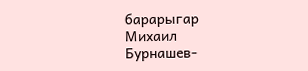барарыгар Михаил Бурнашев-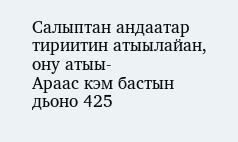Салыптан андаатар тириитин атыылайан, ону атыы-
Араас кэм бастын дьоно 425